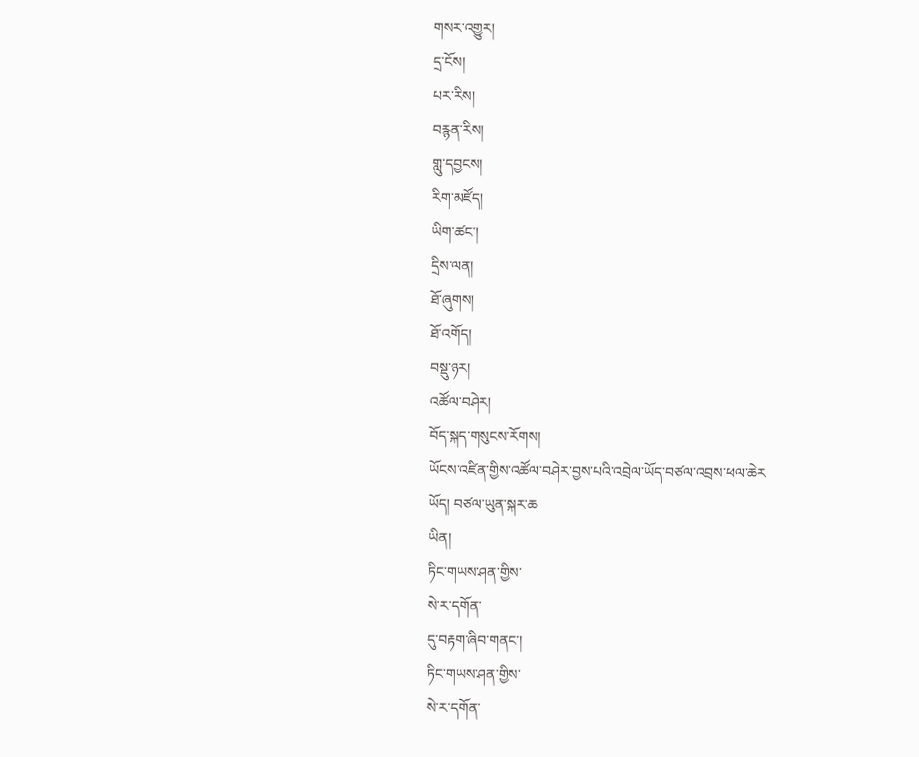གསར་འགྱུར།
དྲ་ངོས།
པར་རིས།
བརྙན་རིས།
གླུ་དབྱངས།
རིག་མཛོད།
ཡིག་ཚང་།
དྲིས་ལན།
ཐོ་ཞུགས།
ཐོ་འགོད།
བསྡུ་ཉར།
འཚོལ་བཤེར།
བོད་སྐད་གསུངས་རོགས།
ཡོངས་འཛིན་གྱིས་འཚོལ་བཤེར་བྱས་པའི་འབྲེལ་ཡོད་བཙལ་འབྲས་ཕལ་ཆེར
ཡོད། བཙལ་ཡུན་སྐར་ཆ
ཡིན།
ཏིང་གཡས་ཤན་གྱིས་
སེ་ར་དགོན་
དུ་བརྟག་ཞིབ་གནང་།
ཏིང་གཡས་ཤན་གྱིས་
སེ་ར་དགོན་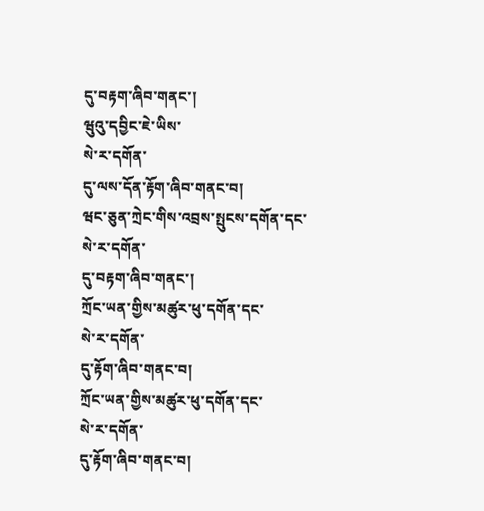དུ་བརྟག་ཞིབ་གནང་།
ཝུའུ་དབྱིང་ཇེ་ཡིས་
སེ་ར་དགོན་
དུ་ལས་དོན་རྟོག་ཞིབ་གནང་བ།
ཝང་ཅུན་ཀྲེང་གིས་འབྲས་སྤུངས་དགོན་དང་
སེ་ར་དགོན་
དུ་བརྟག་ཞིབ་གནང་།
ཀྲོང་ཡན་གྱིས་མཚུར་ཕུ་དགོན་དང་
སེ་ར་དགོན་
དུ་རྟོག་ཞིབ་གནང་བ།
ཀྲོང་ཡན་གྱིས་མཚུར་ཕུ་དགོན་དང་
སེ་ར་དགོན་
དུ་རྟོག་ཞིབ་གནང་བ།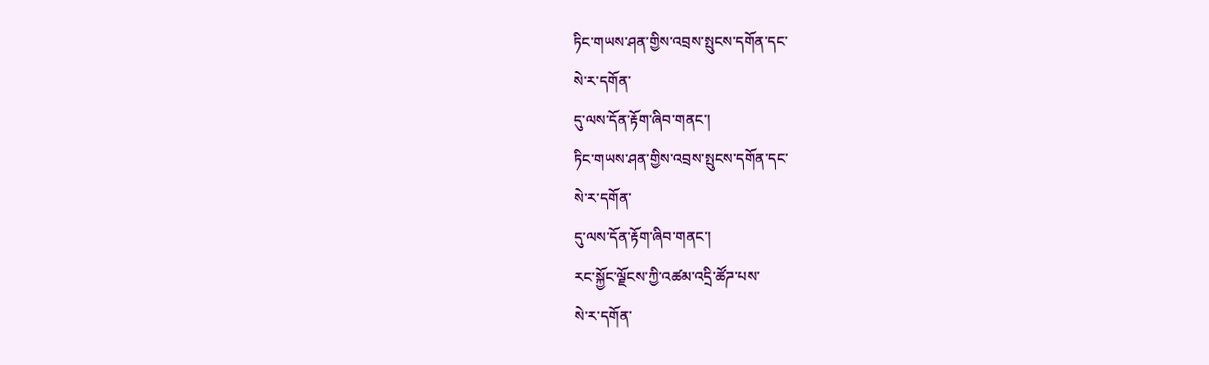ཏིང་གཡས་ཤན་གྱིས་འབྲས་སྤུངས་དགོན་དང་
སེ་ར་དགོན་
དུ་ལས་དོན་རྟོག་ཞིབ་གནང་།
ཏིང་གཡས་ཤན་གྱིས་འབྲས་སྤུངས་དགོན་དང་
སེ་ར་དགོན་
དུ་ལས་དོན་རྟོག་ཞིབ་གནང་།
རང་སྐྱོང་ལྗོངས་ཀྱི་འཚམ་འདྲི་ཚོཌ་པས་
སེ་ར་དགོན་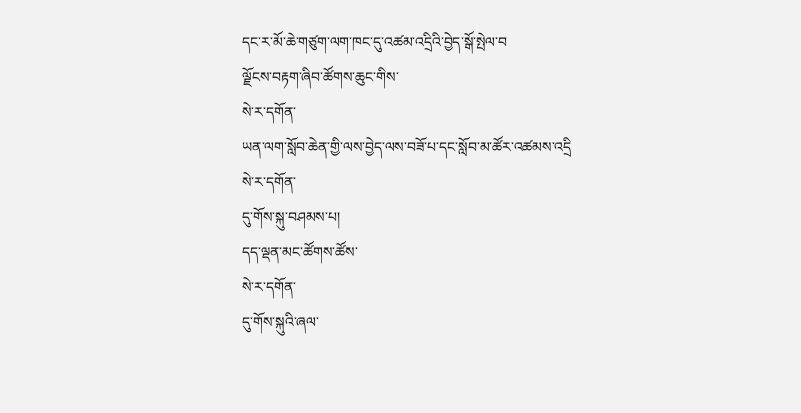དང་ར་མོ་ཆེ་གཙུག་ལག་ཁང་དུ་འཚམ་འདྲིའི་བྱེད་སྒོ་སྤེལ་བ
ལྗོངས་བརྟག་ཞིབ་ཚོགས་ཆུང་གིས་
སེ་ར་དགོན་
ཡན་ལག་སློབ་ཆེན་གྱི་ལས་བྱེད་ལས་བཟོ་པ་དང་སློབ་མ་ཚོར་འཚམས་འདྲི
སེ་ར་དགོན་
དུ་གོས་སྐུ་བཤམས་པ།
དད་ལྡན་མང་ཚོགས་ཚོས་
སེ་ར་དགོན་
དུ་གོས་སྐུའི་ཞལ་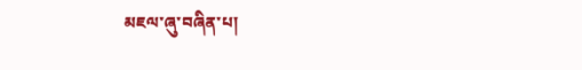མཇལ་ཞུ་བཞིན་པ།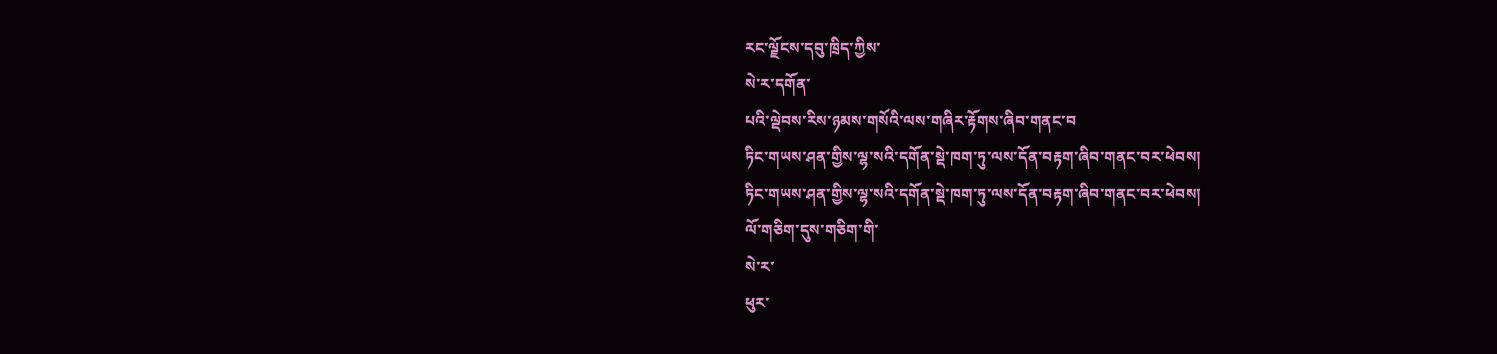རང་ལྗོངས་དབུ་ཁྲིད་ཀྱིས་
སེ་ར་དགོན་
པའི་ལྡེབས་རིས་ཉམས་གསོའི་ལས་གཞིར་རྟོགས་ཞིབ་གནང་བ
ཏིང་གཡས་ཤན་གྱིས་ལྷ་སའི་དགོན་སྡེ་ཁག་ཏུ་ལས་དོན་བརྟག་ཞིབ་གནང་བར་ཕེབས།
ཏིང་གཡས་ཤན་གྱིས་ལྷ་སའི་དགོན་སྡེ་ཁག་ཏུ་ལས་དོན་བརྟག་ཞིབ་གནང་བར་ཕེབས།
ལོ་གཅིག་དུས་གཅིག་གི་
སེ་ར་
ཕུར་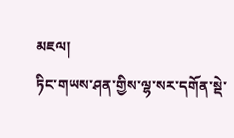མཇལ།
ཏིང་གཡས་ཤན་གྱིས་ལྷ་སར་དགོན་སྡེ་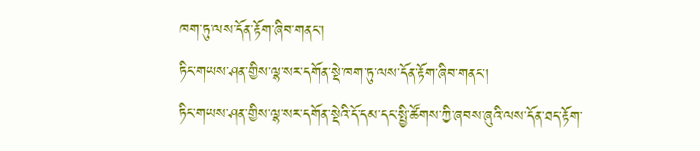ཁག་ཏུ་ལས་དོན་རྟོག་ཞིབ་གནང་།
ཏིང་གཡས་ཤན་གྱིས་ལྷ་སར་དགོན་སྡེ་ཁག་ཏུ་ལས་དོན་རྟོག་ཞིབ་གནང་།
ཏིང་གཡས་ཤན་གྱིས་ལྷ་སར་དགོན་སྡེའི་དོ་དམ་དང་སྤྱི་ཚོགས་ཀྱི་ཞབས་ཞུའི་ལས་དོན་ཐད་རྟོག་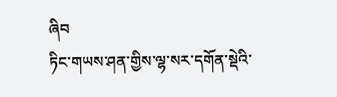ཞིབ
ཏིང་གཡས་ཤན་གྱིས་ལྷ་སར་དགོན་སྡེའི་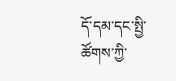དོ་དམ་དང་སྤྱི་ཚོགས་ཀྱི་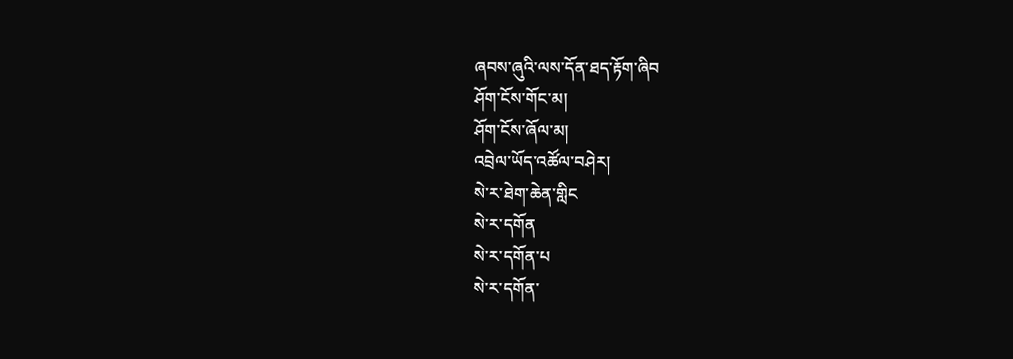ཞབས་ཞུའི་ལས་དོན་ཐད་རྟོག་ཞིབ
ཤོག་ངོས་གོང་མ།
ཤོག་ངོས་ཞོལ་མ།
འབྲེལ་ཡོད་འཚོལ་བཤེར།
སེ་ར་ཐེག་ཆེན་གླིང
སེ་ར་དགོན
སེ་ར་དགོན་པ
སེ་ར་དགོན་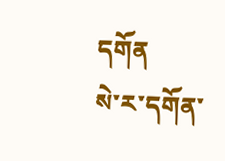དགོན
སེ་ར་དགོན་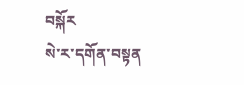བསྐོར
སེ་ར་དགོན་བསྟན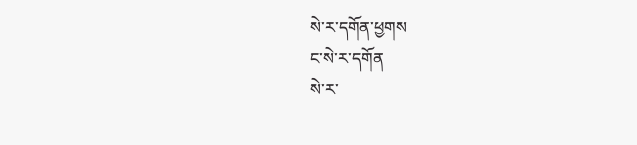སེ་ར་དགོན་ཕྱགས
ང་སེ་ར་དགོན
སེ་ར་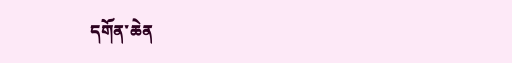དགོན་ཆེན